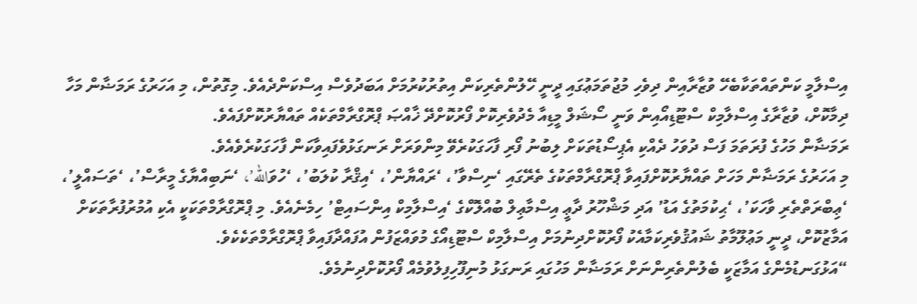އިސްލާމީ ކަންތައްތަކާބެހޭ ވުޒާރާއިން ދިވެހި މުޖުތަމަޢުގައި ދީނީ ހޭލުންތެރިކަން އިތުރުކުރުމަށް އަބަދުވެސް އިސްކަންދެއެވެ. މިގޮތުން، މި އަހަރުގެ ރަމަޟާން މަހާ ދިމާކޮށް، ވުޒާރާގެ އިސްލާމިކް ސްޓޫޑިއޯއިން ވަނީ ސޯޝަލް މީޑިއާ މެދުވެރިކޮށް ފޯރުކޮށްދޭ ޚާއްޞަ ޕްރޮގްރާމްތަކެއް ތައްޔާރުކޮށްފައެވެ.
ރަމަޟާން މަހުގެ ފުރަތަމަ ފަސް ދުވަހު ދެއްކި އެޕިސޯޑުތަކަށް ލިބުނު ފޯރި ފާހަގަކުރެވޭ މިންވަރަށް ރަނގަޅުވެފައިވާކަން ފާހަގަކުރެވެއެވެ.
މި އަހަރުގެ ރަމަޟާން މަހަށް ތައްޔާރުކޮށްފައިވާ ޕްރޮގްރާމްތަކުގެ ތެރޭގައި ‘ނިސްވާ’، ‘ރައްޔާން’، ‘އިޤްރާ ކުލަބު’، ‘ހުވަالله’، ‘ނަބިއްޔާގެ މީރާސް’، ‘ތަސައްލީ’، ‘ޢިބްރަތްތެރި ވާހަކަ’، ‘ޙިކުމަތުގެ އަޑު’ އަދި މަޝްހޫރު ދާޢީ އިސްމާޢިލް ބުއްލޮކްގެ ‘އިސްލާމިކް އިންސައިޓް’ ހިމެނެއެވެ. މި ޕްރޮގްރާމްތަކަކީ އެކި އުމުރުފުރާތަކަށް އަމާޒުކޮށް، ދީނީ މަޢުލޫމާތު ޝައުޤުވެރިކަމާއެކު ފޯރުކޮށްދިނުމަށް އިސްލާމިކް ސްޓޫޑިއޯގެ މުވައްޒަފުން އުފައްދާފައިވާ ޕްރޮގްރާމްތަކެކެވެ.
“އަޅުގަނޑުމެންގެ އަމާޒަކީ ބެލުންތެރިންނަށް ރަމަޟާން މަހުގައި ރަނގަޅު މުނިފޫހިފިލުވުމެއް ފޯރުކޮށްދިނުމެވެ.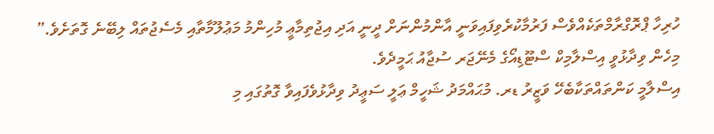ހުރިހާ ޕްރޮގްރާމްތަކެއްވެސް ފަރުމާކުރެވިފައިވަނީ އާންމުންނަށް ދީނީ އަދި އިޖުތިމާޢީ މުހިންމު މަޢުލޫމާތާއި މެސެޖުތައް ލިބޭނެ ގޮތަށެވެ.” މިހެން ވިދާޅުވީ އިސްލާމިކް ސްޓޫޑިއޯގެ މެނޭޖަރ ސުޖާއު ޙަމީދެވެ.
އިސްލާމީ ކަންތައްތަކާބެހޭ ވަޒީރު ޑރ. މުޙައްމަދު ޝަހީމް ޢަލީ ސަޢީދު ވިދާޅުވެފައިވާ ގޮތުގައި މި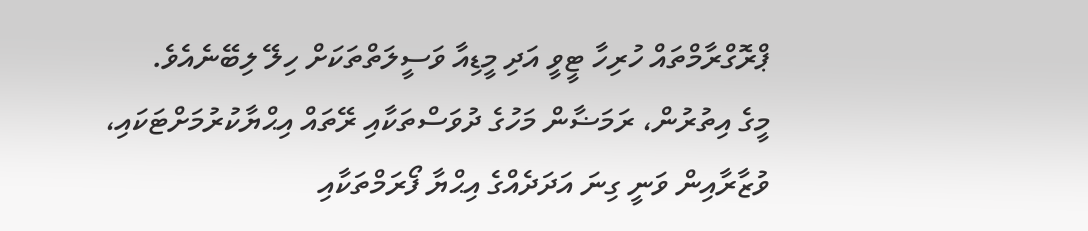ޕްރޮގްރާމްތައް ހުރިހާ ޓީވީ އަދި މީޑިއާ ވަސީލަތްތަކަށް ހިލޭ ލިބޭނެއެވެ.
މީގެ އިތުރުން، ރަމަޟާން މަހުގެ ދުވަސްތަކާއި ރޭތައް އިޙްޔާކުރުމަށްޓަކައި، ވުޒާރާއިން ވަނީ ގިނަ އަދަދެއްގެ އިޙްޔާ ފޯރަމްތަކާއި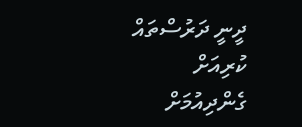ދީނީ ދަރުސްތައް ކުރިއަށް ގެންދިއުމަށް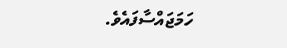ހަމަޖައްސާފައެވެ.